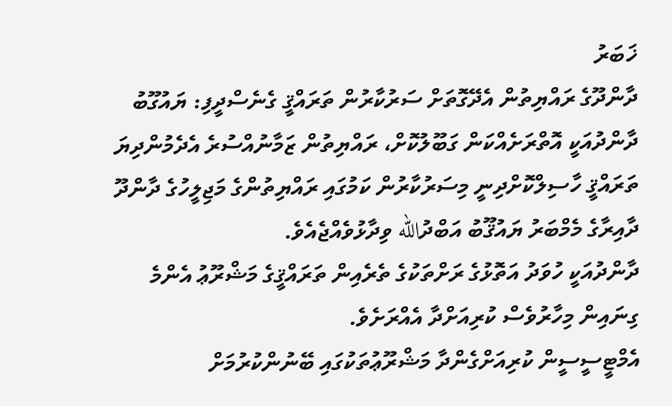ޚަބަރު
ދާންދޫގެ ރައްޔިތުން އެދޭގޮތަށް ސަރުކާރުން ތަރައްޤީ ގެނެސްދީފި: ޔައުގޫބު
ދާންދުއަކީ އޮތްރަށެއްކަން ގަބޫލުކޮށް، ރައްޔިތުން ޒަމާނުއްސުރެ އެދެމުންދިޔަ ތަރައްޤީ ހާސިލްކޮށްދިނީ މިސަރުކާރުން ކަމުގައި ރައްޔިތުންގެ މަޖިލީހުގެ ދާންދޫ ދާއިރާގެ މެމްބަރު ޔައުޤޫބު އަބްދުالله ވިދާޅުވެއްޖެއެވެ.
ދާންދުއަކީ ހުވަދު އަތޮޅުގެ ރަށްތަކުގެ ތެރެއިން ތަރައްޤީގެ މަޝްރޫޢު އެންމެ ގިނައިން މިހާރުވެސް ކުރިއަށްދާ އެއްރަށެވެ.
އެމްޓީސީސީން ކުރިއަށްގެންދާ މަޝްރޫޢުތަކުގައި ބޭނުންކުރުމަށް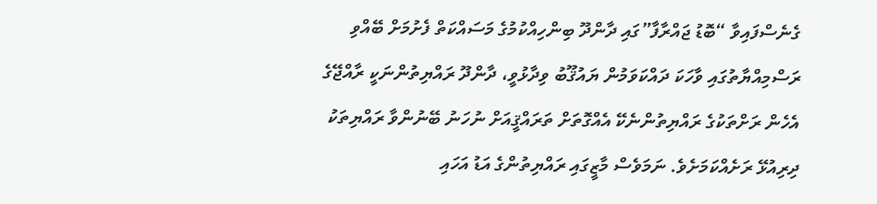ގެނެސްފައިވާ “ބޮޑު ޖައްރާފާ”ގައި ދާންދޫ ބިންހިއްކުމުގެ މަސައްކަތް ފެށުމަށް ބޭއްވި ރަސްމިއްޔާތުގައި ވާހަކަ ދައްކަވަމުން ޔައުޤޫބު ވިދާޅުވީ، ދާންދޫ ރައްޔިތުންނަކީ ރާއްޖޭގެ އެހެން ރަށްތަކުގެ ރައްޔިތުންނެކޭ އެއްގޮތަށް ތަރައްޤީއަށް ނުހަނު ބޭނުންވާ ރައްޔިތަކު ދިރިއުޅޭ ރަށެއްކަމަށެވެ. ނަމަވެސް މާޒީގައި ރައްޔިތުންގެ އަޑު އަހައި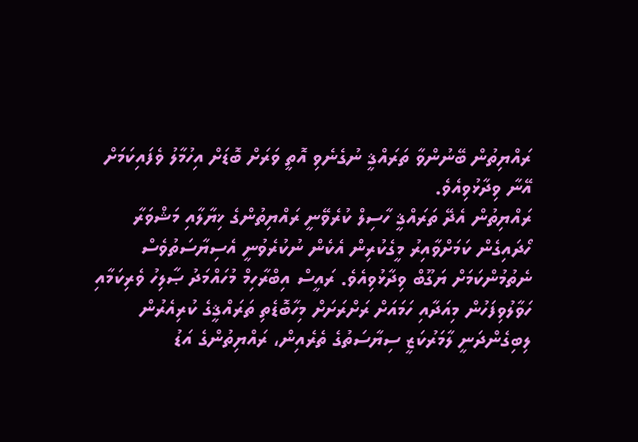ރައްޔިތުން ބޭނުންވާ ތަރައްޤީ ނުގެނެވި އޮތީ ވަރަށް ބޮޑަށް އިހުމާލު ވެފައިކަމަށް އޭނާ ވިދާޅުވިއެވެ.
ރައްޔިތުން އެދޭ ތަރައްޤީ ހާސިލް ކުރެވޭނީ ރައްޔިތުންގެ ޚިޔާލާއި މަޝްވަރާ ހޯދައިގެން ކަމަށްވާއިރު މީގެކުރިން އެކެން ނުކުރެވުނީ އެސިޔާސަތުވެސް ނެތުމުންކަމަށް ޔަގޫބް ވިދާޅުވިއެވެ. ރައީސް އިބްރާހިމް މުހައްމަދު ޞާލިހު ވެރިކަމާއި ހަވާލުވިފަހުން މިއަދާއި ހަމައަށް ރަށްރަށަށް މިހާބޮޑެތި ތަރައްޤީގެ ކުރިއެރުން ލިބިގެންދަނީ ލާމަރުކަޒީ ސިޔާސަތުގެ ތެރެއިން، ރައްޔިތުންގެ އަޑު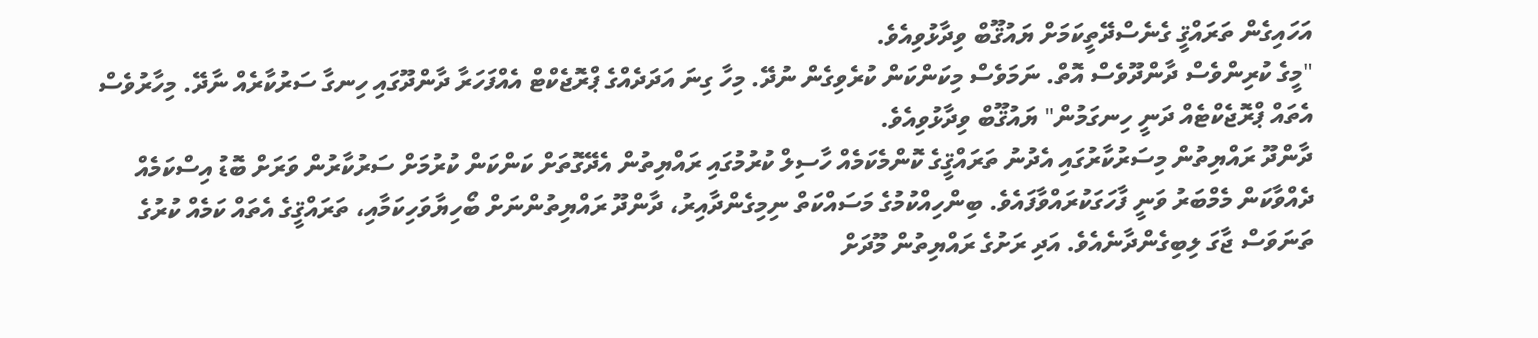އަހައިގެން ތަރައްޤީ ގެނެސްދޭތީކަމަށް ޔައުޤޫބް ވިދާޅުވިއެވެ.
"މީގެ ކުރިންވެސް ދާންދޫވެސް އޮތް. ނަމަވެސް މިކަންކަން ކުރެވިގެން ނުދޭ. މިހާ ގިނަ އަދަދެއްގެ ޕްރޮޖެކްޓް އެއްފަހަރާ ދާންދޫގައި ހިނގާ ސަރުކާރެއް ނާދޭ. މިހާރުވެސް އެތައް ޕްރޮޖެކްޓެއް ދަނީ ހިނގަމުން" ޔައުޤޫބް ވިދާޅުވިއެވެ.
ދާންދޫ ރައްޔިތުން މިސަރުކާރުގައި އެދުނު ތަރައްޤީގެ ކޮންމެކަމެއް ހާސިލް ކުރުމުގައި ރައްޔިތުން އެދޭގޮތަށް ކަންކަން ކުރުމަށް ސަރުކާރުން ވަރަށް ބޮޑު އިސްކަމެއް ދެއްވާކަން މެމްބަރު ވަނީ ފާހަގަކުރައްވާފައެވެ. ބިންހިއްކުމުގެ މަސައްކަތް ނިމިގެންދާއިރު، ދާންދޫ ރައްޔިތުންނަށް ބޯހިޔާވަހިކަމާއި، ތަރައްޤީގެ އެތައް ކަމެއް ކުރުގެ ތަނަވަސް ޖާގަ ލިބިގެންދާނެއެވެ. އަދި ރަށުގެ ރައްޔިތުން މޫދަށް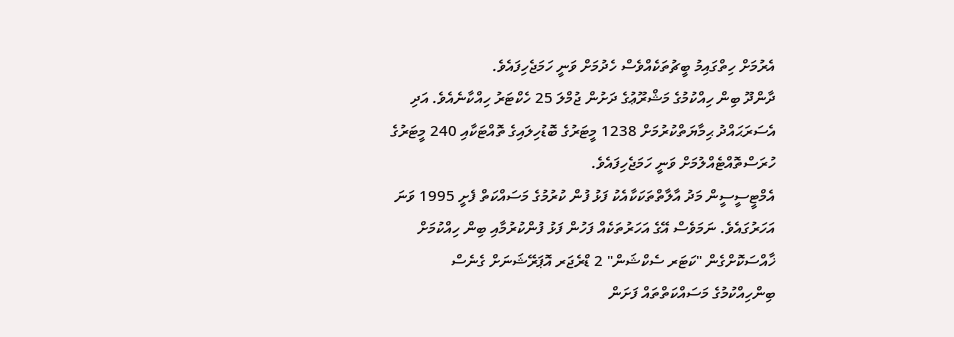އެރުމަށް ހިތްގައިމު ބީޗުތަކެއްވެސް ހެދުމަށް ވަނީ ހަމަޖެހިފައެވެ.
ދާންދޫ ބިން ހިއްކުމުގެ މަޝްރޫޢުގެ ދަށުން ޖުމްލަ 25 ހެކްޓަރު ހިއްކާނެއެވެ. އަދި އެސަރަޙައްދު ޙިމާޔަތްކުރުމަށް 1238 މީޓަރުގެ ބޮޑުހިލައިގެ ތޮއްޓަކާއި 240 މީޓަރުގެ ހުރަސްތޮއްޓެއްލުމަށް ވަނީ ހަމަޖެހިފައެވެ.
އެމްޓީސީސީން މަދު އާލާތްތަކަކާއެކު ފަޅު ފުން ކުރުމުގެ މަސައްކަތް ފެށީ 1995 ވަނަ އަހަރުގައެވެ. ނަމަވެސް އޭގެ އަހަރުތަކެއް ފަހުން ފަޅު ފުންކުރުމާއި ބިން ހިއްކުމަށް ޚާއްސަކޮށްގެން "ކަޓަރ ސެކްޝަން" 2 ޑްރެޖަރ އޮޕަރޭޝަނަށް ގެނެސް ބިންހިއްކުމުގެ މަސައްކަތްތައް ފަށަން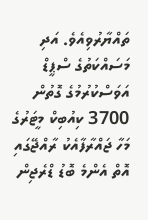ތައްޔާރުވިއެވެ. އަދި މަސައްކަތުގެ ސްޕީޑް އަވަސްކުރުމުގެ ގޮތުން 3700 ކިއުބިކް މީޓަރުގެ މަހާ ޖައްރާފާއެކު ރާއްޖޭގައި އޮތް އެންމެ ބޮޑު ޑްރެޖިން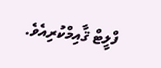ފްލީޓް ޤާއިމްކުރިއެވެ.